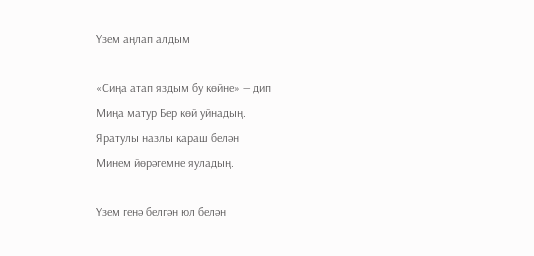Үзем аңлап алдым

«Сиңа атап яздым бу көйне» — дип
Миңа матур Бер көй уйнадың.
Яратулы назлы караш белән
Минем йөрәгемне яуладың.

Үзем генә белгән юл белән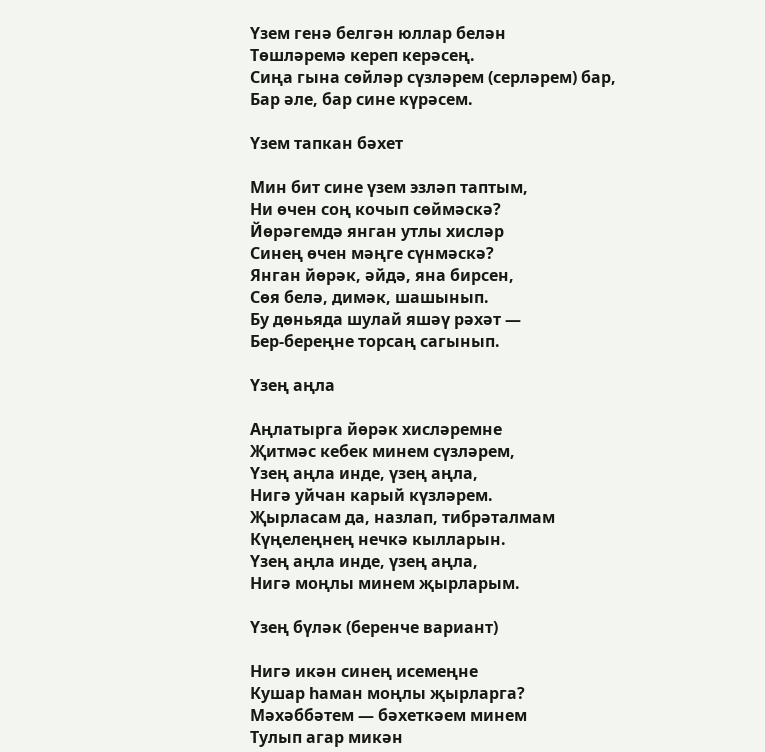Үзем генә белгән юллар белән
Төшләремә кереп керәсең.
Сиңа гына сөйләр сүзләрем (серләрем) бар,
Бар әле, бар сине күрәсем.

Үзем тапкан бәхет

Мин бит сине үзем эзләп таптым,
Ни өчен соң кочып сөймәскә?
Йөрәгемдә янган утлы хисләр
Синең өчен мәңге сүнмәскә?
Янган йөрәк, әйдә, яна бирсен,
Сөя белә, димәк, шашынып.
Бу дөньяда шулай яшәү рәхәт —
Бер-береңне торсаң сагынып.

Үзең аңла

Аңлатырга йөрәк хисләремне
Җитмәс кебек минем сүзләрем,
Үзең аңла инде, үзең аңла,
Нигә уйчан карый күзләрем.
Җырласам да, назлап, тибрәталмам
Күңелеңнең нечкә кылларын.
Үзең аңла инде, үзең аңла,
Нигә моңлы минем җырларым.

Үзең бүләк (беренче вариант)

Нигә икән синең исемеңне
Кушар һаман моңлы җырларга?
Мәхәббәтем — бәхеткәем минем
Тулып агар микән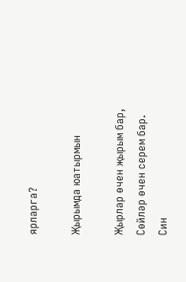ярларга?

Җырымда юатырмын

Җырлар өчен җырым бар,
Сөйләр өчен серем бар.
Син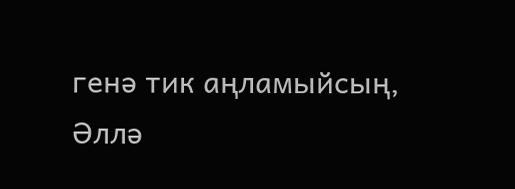генә тик аңламыйсың,
Әллә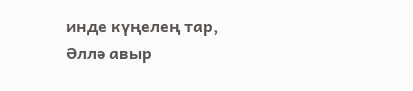инде күңелең тар,
Әллә авыр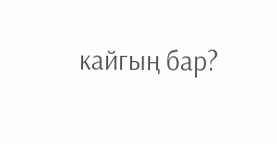кайгың бар?